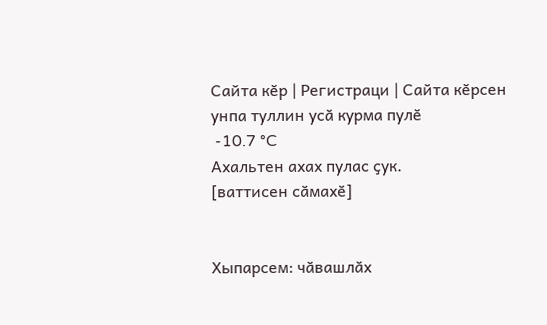Сайта кӗр | Регистраци | Сайта кӗрсен унпа туллин усӑ курма пулӗ
 -10.7 °C
Ахальтен ахах пулас ҫук.
[ваттисен сӑмахӗ]


Хыпарсем: чӑвашлӑх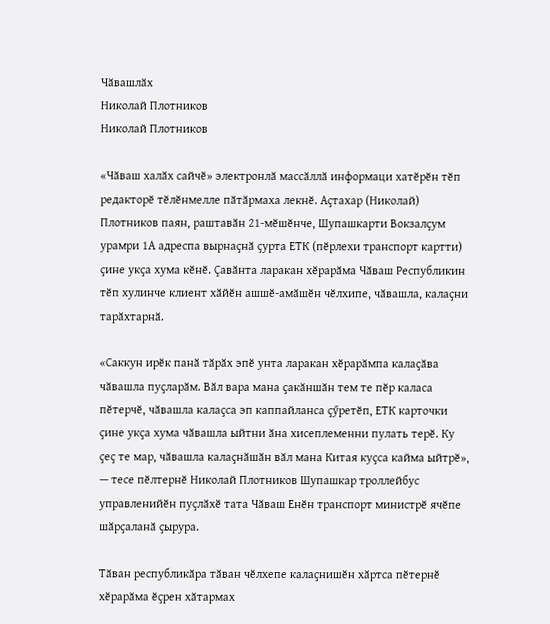Чӑвашлӑх
Николай Плотников
Николай Плотников

«Чӑваш халӑх сайчӗ» электронлӑ массӑллӑ информаци хатӗрӗн тӗп редакторӗ тӗлӗнмелле пӑтӑрмаха лекнӗ. Аҫтахар (Николай) Плотников паян, раштавӑн 21-мӗшӗнче, Шупашкарти Вокзалҫум урамри 1А адреспа вырнаҫнӑ ҫурта ЕТК (пӗрлехи транспорт картти) ҫине укҫа хума кӗнӗ. Ҫавӑнта ларакан хӗрарӑма Чӑваш Республикин тӗп хулинче клиент хӑйӗн ашшӗ-амӑшӗн чӗлхипе, чӑвашла, калаҫни тарӑхтарнӑ.

«Саккун ирӗк панӑ тӑрӑх эпӗ унта ларакан хӗрарӑмпа калаҫӑва чӑвашла пуҫларӑм. Вӑл вара мана ҫакӑншӑн тем те пӗр каласа пӗтерчӗ, чӑвашла калаҫса эп каппайланса ҫӳретӗп, ЕТК карточки ҫине укҫа хума чӑвашла ыйтни ӑна хисеплеменни пулать терӗ. Ку ҫеҫ те мар, чӑвашла калаҫнӑшӑн вӑл мана Китая куҫса кайма ыйтрӗ», — тесе пӗлтернӗ Николай Плотников Шупашкар троллейбус управленийӗн пуҫлӑхӗ тата Чӑваш Енӗн транспорт министрӗ ячӗпе шӑрҫаланӑ ҫырура.

Тӑван республикӑра тӑван чӗлхепе калаҫнишӗн хӑртса пӗтернӗ хӗрарӑма ӗҫрен хӑтармах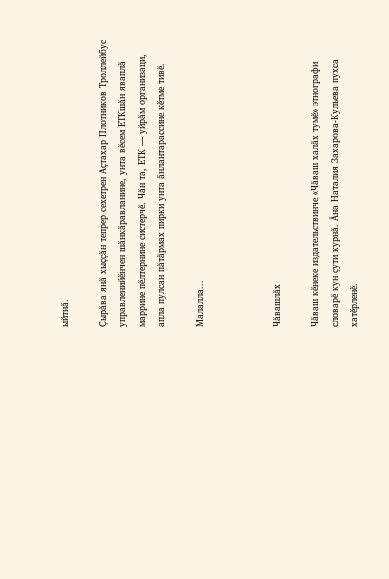ыйтнӑ.

Ҫырӑва янӑ хыҫҫӑн тепрер сехетрен Аҫтахар Плотников Троллейбус управленийӗнчен шӑнкӑравланине, унта вӗсем ЕТКшӑн яваплӑ маррине пӗлтернине систерчӗ. Чӑн та, ЕТК — уйрӑм организаци, апла пулсан пӑтӑрмах пирки унта ӑнлантарассине кӗтме тивӗ.

Малалла...



Чӑвашлӑх

Чӑваш кӗнеке издательствинче «Чӑваш халӑх тумӗ» этнографи словарӗ кун ҫути курнӑ. Ӑна Наталия Захарова-Кульева пухса хатӗрленӗ.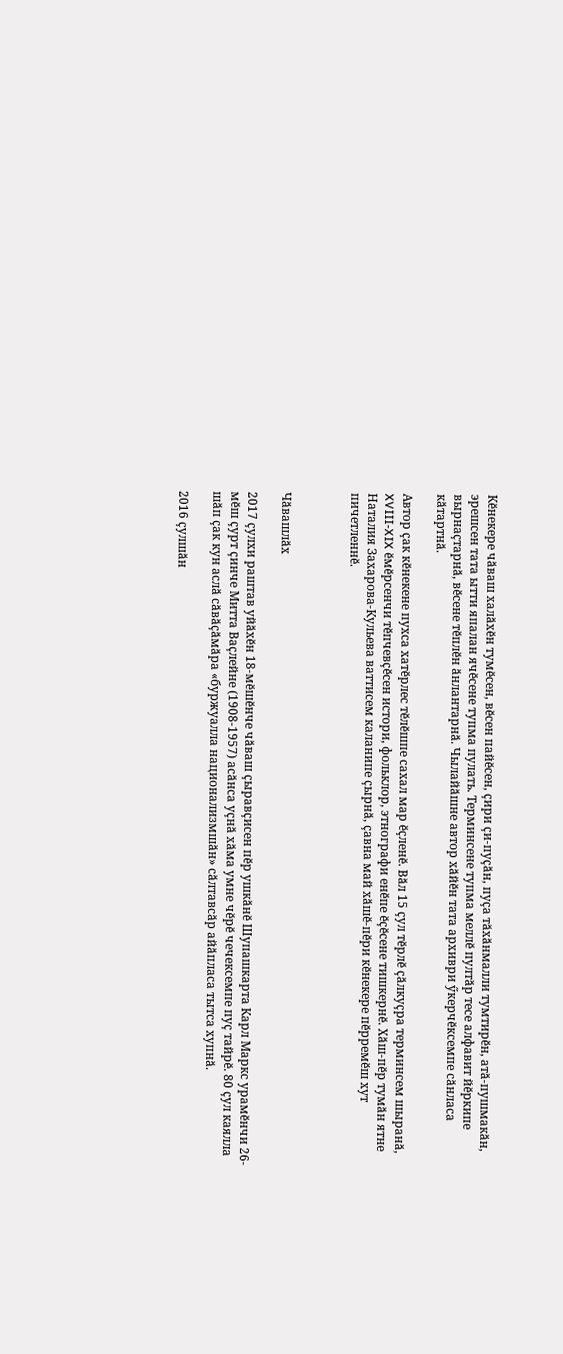Кӗнекере чӑваш халӑхӗн тумӗсен, вӗсен пайӗсен, ҫири ҫи-пуҫӑн, пуҫа тӑхӑнмалли тумтирӗн, атӑ-пушмакӑн, эрешсен тата ытти япалан ячӗсене тупма пулать. Терминсене тупма меллӗ пултӑр тесе алфавит йӗркипе вырнаҫтарнӑ, вӗсене тӗплӗн ӑнлантарнӑ. Чылайӑшне автор хӑйӗн тата архиври ӳкерчӗксемпе сӑнласа кӑтартнӑ.

Автор ҫак кӗнекене пухса хатӗрлес тӗлӗшпе сахал мар ӗҫленӗ. Вӑл 15 ҫул тӗрлӗ ҫӑлкуҫра терминсем шыранӑ, XVIII-XIX ӗмӗрсенчи тӗпчевҫӗсен истори, фольклор, этнографи енӗпе ӗҫӗсене тишкернӗ. Хӑш-пӗр тумӑн ятне Наталия Захарова-Кульева ваттисем каланипе ҫырнӑ, ҫавна май хӑшӗ-пӗри кӗнекере пӗрремӗш хут пичетленнӗ.



Чӑвашлӑх

2017 ҫулхи раштав уйӑхӗн 18-мӗшӗнче чӑваш ҫыравҫисен пӗр ушкӑнӗ Шупашкарта Карл Маркс урамӗнчи 26-мӗш ҫурт ҫинче Митта Ваҫлейне (1908-1957) асӑнса уҫнӑ хӑма умне чӗрӗ чечексемпе пуҫ тайрӗ. 80 ҫул каялла шӑп ҫак кун аслӑ сӑвӑҫӑмӑра «буржуалла национализмшӑн» сӑлтавсӑр айӑпласа тытса хупнӑ.

2016 ҫулшӑн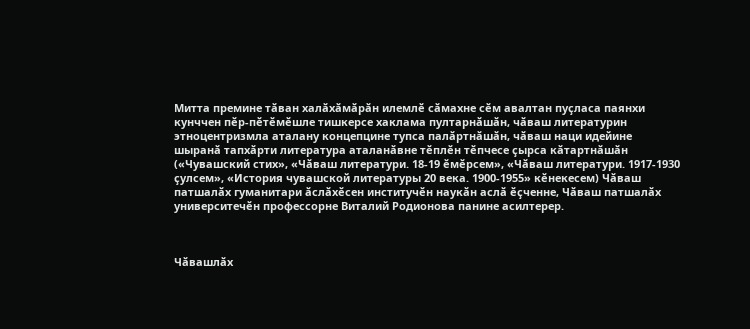Митта премине тӑван халӑхӑмӑрӑн илемлӗ сӑмахне сӗм авалтан пуҫласа паянхи кунччен пӗр-пӗтӗмӗшле тишкерсе хаклама пултарнӑшӑн, чӑваш литературин этноцентризмла аталану концепцине тупса палӑртнӑшӑн, чӑваш наци идейине шыранӑ тапхӑрти литература аталанӑвне тӗплӗн тӗпчесе ҫырса кӑтартнӑшӑн («Чувашский стих», «Чӑваш литератури. 18-19 ӗмӗрсем», «Чӑваш литератури. 1917-1930 ҫулсем», «История чувашской литературы 20 века. 1900-1955» кӗнекесем) Чӑваш патшалӑх гуманитари ӑслӑхӗсен институчӗн наукӑн аслӑ ӗҫченне, Чӑваш патшалӑх университечӗн профессорне Виталий Родионова панине асилтерер.



Чӑвашлӑх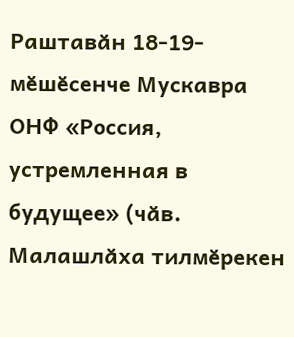Раштавӑн 18-19-мӗшӗсенче Мускавра ОНФ «Россия, устремленная в будущее» (чӑв. Малашлӑха тилмӗрекен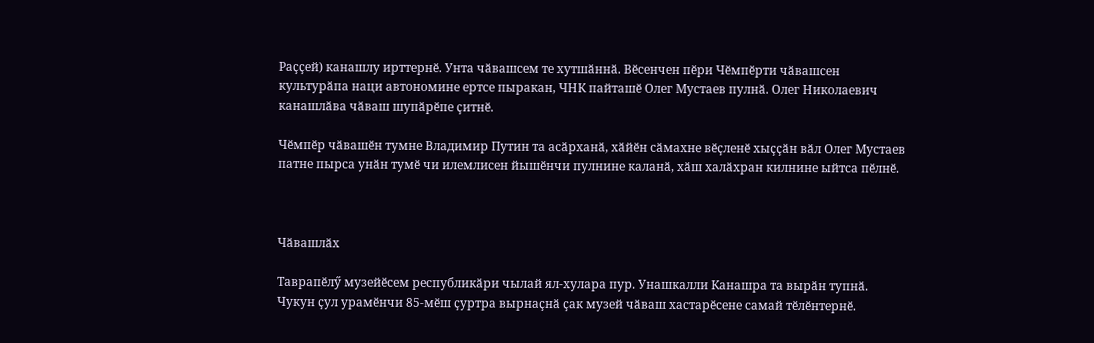Раҫҫей) канашлу ирттернӗ. Унта чӑвашсем те хутшӑннӑ. Вӗсенчен пӗри Чӗмпӗрти чӑвашсен культурӑпа наци автономине ертсе пыракан, ЧНК пайташӗ Олег Мустаев пулнӑ. Олег Николаевич канашлӑва чӑваш шупӑрӗпе ҫитнӗ.

Чӗмпӗр чӑвашӗн тумне Владимир Путин та асӑрханӑ, хӑйӗн сӑмахне вӗҫленӗ хыҫҫӑн вӑл Олег Мустаев патне пырса унӑн тумӗ чи илемлисен йышӗнчи пулнине каланӑ, хӑш халӑхран килнине ыйтса пӗлнӗ.



Чӑвашлӑх

Таврапӗлӳ музейӗсем республикӑри чылай ял-хулара пур. Унашкалли Канашра та вырӑн тупнӑ. Чукун ҫул урамӗнчи 85-мӗш ҫуртра вырнаҫнӑ ҫак музей чӑваш хастарӗсене самай тӗлӗнтернӗ.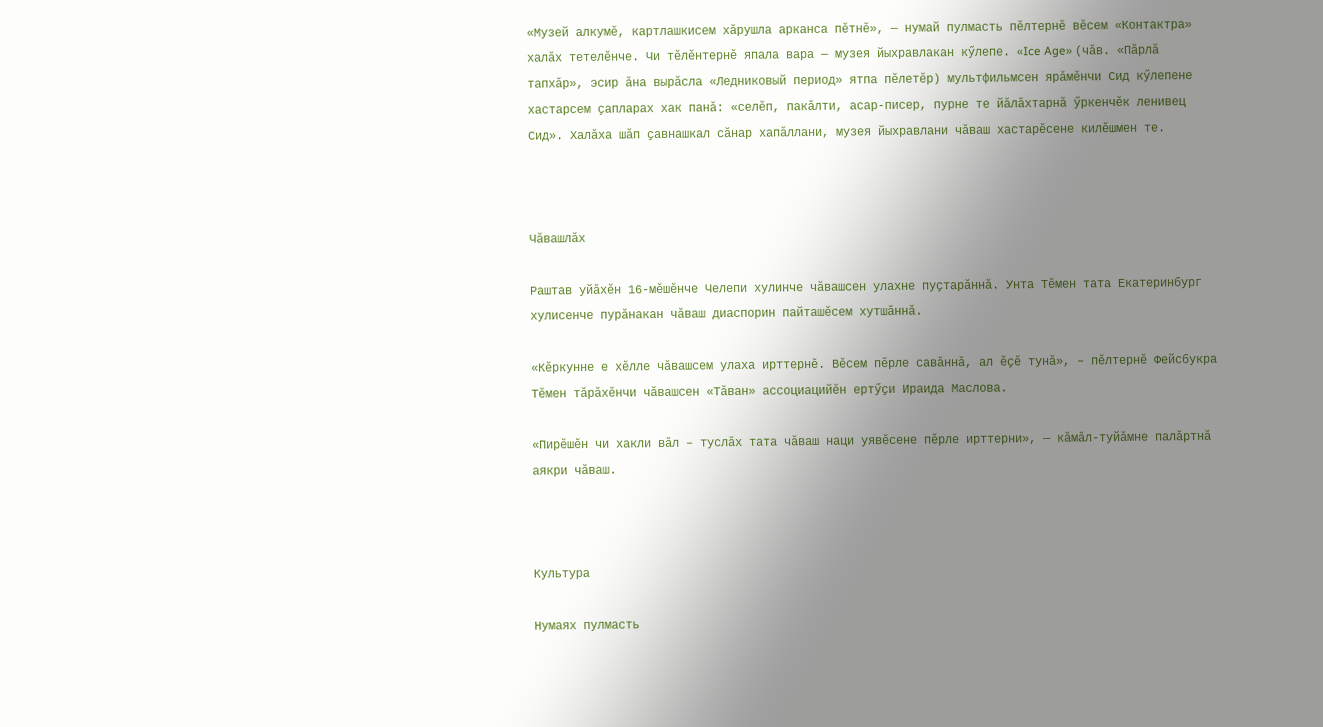«Музей алкумӗ, картлашкисем хӑрушла арканса пӗтнӗ», — нумай пулмасть пӗлтернӗ вӗсем «Контактра» халӑх тетелӗнче. Чи тӗлӗнтернӗ япала вара — музея йыхравлакан кӳлепе. «Ice Age» (чӑв. «Пӑрлӑ тапхӑр», эсир ӑна вырӑсла «Ледниковый период» ятпа пӗлетӗр) мультфильмсен ярӑмӗнчи Сид кӳлепене хастарсем ҫапларах хак панӑ: «селӗп, пакӑлти, асар-писер, пурне те йӑлӑхтарнӑ ӳркенчӗк ленивец Сид». Халӑха шӑп ҫавнашкал сӑнар хапӑллани, музея йыхравлани чӑваш хастарӗсене килӗшмен те.



Чӑвашлӑх

Раштав уйӑхӗн 16-мӗшӗнче Челепи хулинче чӑвашсен улахне пуҫтарӑннӑ. Унта Тӗмен тата Екатеринбург хулисенче пурӑнакан чӑваш диаспорин пайташӗсем хутшӑннӑ.

«Кӗркунне е хӗлле чӑвашсем улаха ирттернӗ. Вӗсем пӗрле савӑннӑ, ал ӗҫӗ тунӑ», – пӗлтернӗ Фейсбукра Тӗмен тӑрӑхӗнчи чӑвашсен «Тӑван» ассоциацийӗн ертӳҫи Ираида Маслова.

«Пирӗшӗн чи хакли вӑл – туслӑх тата чӑваш наци уявӗсене пӗрле ирттерни», — кӑмӑл-туйӑмне палӑртнӑ аякри чӑваш.



Культура

Нумаях пулмасть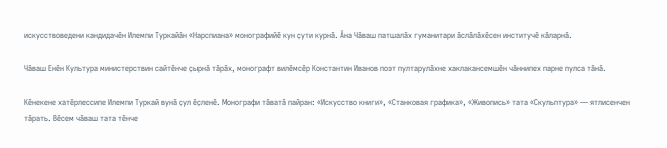искусствоведени кандидачӗн Илемпи Туркайӑн «Нарспиана» монографийӗ кун ҫути курнӑ. Ӑна Чӑваш патшалӑх гуманитари ӑслӑлӑхӗсен институчӗ кӑларнӑ.

Чӑваш Енӗн Культура министерствин сайтӗнче ҫырнӑ тӑрӑх, монографт вилӗмсӗр Константин Иванов поэт пултарулӑхне хаклакансемшӗн чӑннипех парне пулса тӑнӑ.

Кӗнекене хатӗрлессипе Илемпи Туркай вунӑ ҫул ӗҫленӗ. Монографи тӑватӑ пайран: «Искусство книги», «Станковая графика», «Живопись» тата «Скульптура» — ятлисенчен тӑрать. Вӗсем чӑваш тата тӗнче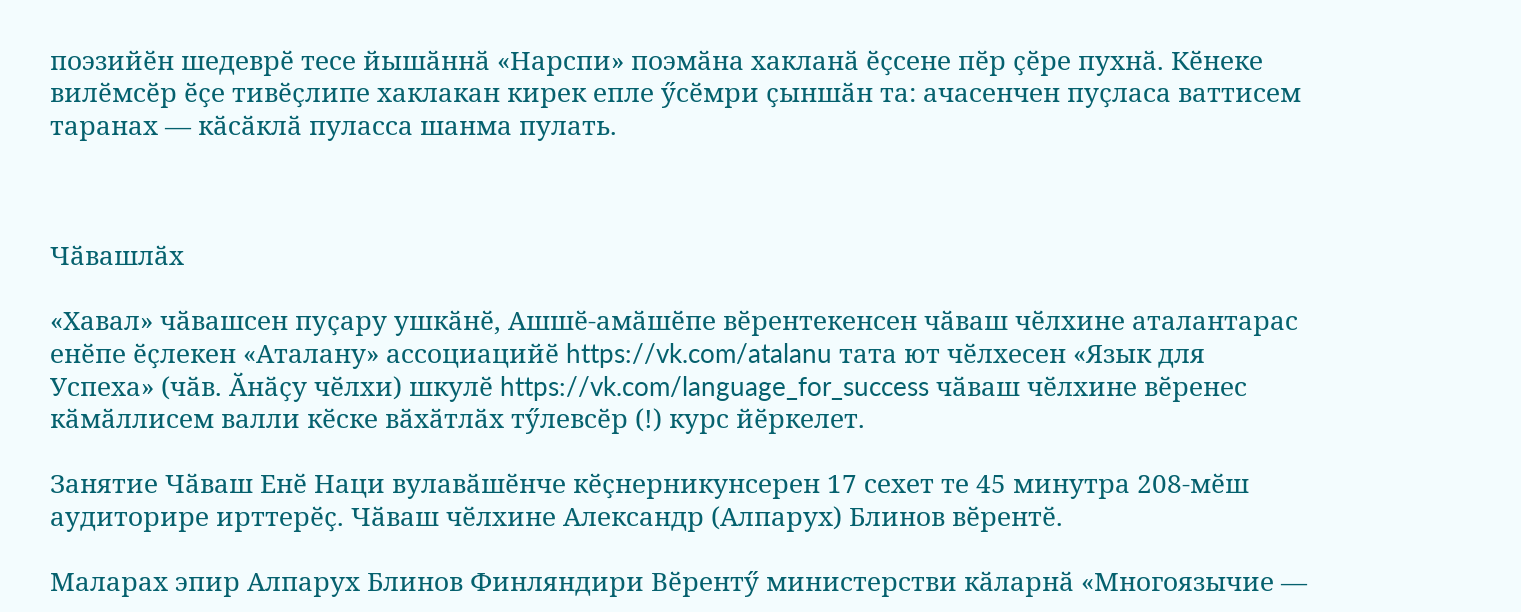поэзийӗн шедеврӗ тесе йышӑннӑ «Нарспи» поэмӑна хакланӑ ӗҫсене пӗр ҫӗре пухнӑ. Кӗнеке вилӗмсӗр ӗҫе тивӗҫлипе хаклакан кирек епле ӳсӗмри ҫыншӑн та: ачасенчен пуҫласа ваттисем таранах — кӑсӑклӑ пуласса шанма пулать.



Чӑвашлӑх

«Хавал» чӑвашсен пуҫару ушкӑнӗ, Ашшӗ-амӑшӗпе вӗрентекенсен чӑваш чӗлхине аталантарас енӗпе ӗҫлекен «Аталану» ассоциацийӗ https://vk.com/atalanu тата ют чӗлхесен «Язык для Успеха» (чӑв. Ӑнӑҫу чӗлхи) шкулӗ https://vk.com/language_for_success чӑваш чӗлхине вӗренес кӑмӑллисем валли кӗске вӑхӑтлӑх тӳлевсӗр (!) курс йӗркелет.

Занятие Чӑваш Енӗ Наци вулавӑшӗнче кӗҫнерникунсерен 17 сехет те 45 минутра 208-мӗш аудиторире ирттерӗҫ. Чӑваш чӗлхине Александр (Алпарух) Блинов вӗрентӗ.

Маларах эпир Алпарух Блинов Финляндири Вӗрентӳ министерстви кӑларнӑ «Многоязычие —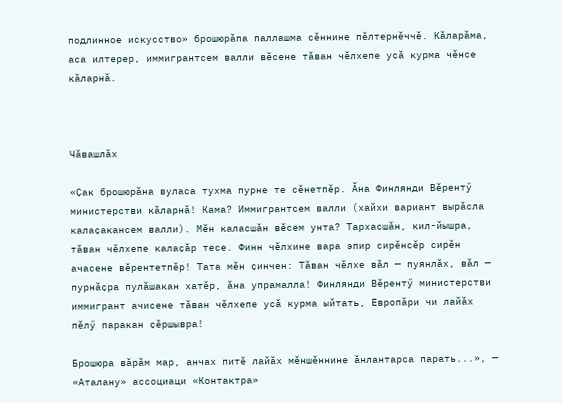подлинное искусство» брошюрӑпа паллашма сӗннине пӗлтернӗччӗ. Кӑларӑма, аса илтерер, иммигрантсем валли вӗсене тӑван чӗлхепе усӑ курма чӗнсе кӑларнӑ.



Чӑвашлӑх

«Ҫак брошюрӑна вуласа тухма пурне те сӗнетпӗр. Ӑна Финлянди Вӗрентӳ министерстви кӑларнӑ! Кама? Иммигрантсем валли (хайхи вариант вырӑсла калаҫакансем валли). Мӗн каласшӑн вӗсем унта? Тархасшӑн, кил-йышра, тӑван чӗлхепе калаҫӑр тесе. Финн чӗлхине вара эпир сирӗнсӗр сирӗн ачасене вӗрентетпӗр! Тата мӗн ҫинчен: Тӑван чӗлхе вӑл — пуянлӑх, вӑл — пурнӑҫра пулӑшакан хатӗр, ӑна упрамалла! Финлянди Вӗрентӳ министерстви иммигрант ачисене тӑван чӗлхепе усӑ курма ыйтать, Европӑри чи лайӑх пӗлӳ паракан ҫӗршывра!

Брошюра вӑрӑм мар, анчах питӗ лайӑх мӗншӗннине ӑнлантарса парать...», — «Аталану» ассоциаци «Контактра»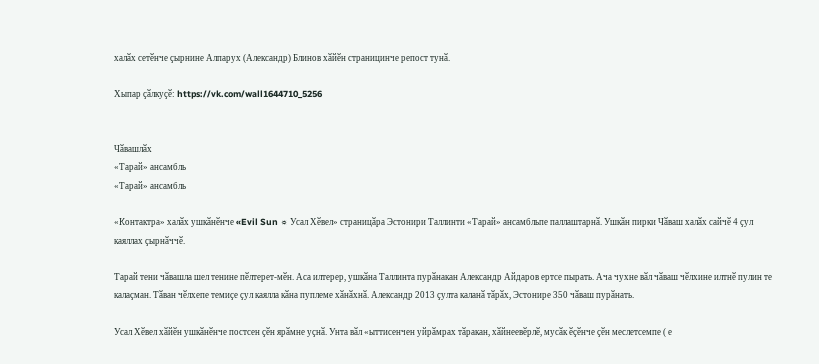халӑх сетӗнче ҫырнине Алпарух (Александр) Блинов хӑйӗн страницинче репост тунӑ.

Хыпар ҫӑлкуҫӗ: https://vk.com/wall1644710_5256


Чӑвашлӑх
«Тарай» ансамбль
«Тарай» ансамбль

«Контактра» халӑх ушкӑнӗнче «Evil Sun ☼ Усал Хӗвел» страницӑра Эстонири Таллинти «Тарай» ансамбльпе паллаштарнӑ. Ушкӑн пирки Чӑваш халӑх сайчӗ 4 ҫул каяллах ҫырнӑччӗ.

Тарай тени чӑвашла шел тенине пӗлтерет-мӗн. Аса илтерер, ушкӑна Таллинта пурӑнакан Александр Айдаров ертсе пырать. Ача чухне вӑл чӑваш чӗлхине илтнӗ пулин те калаҫман. Тӑван чӗлхепе темиҫе ҫул каялла кӑна пуплеме хӑнӑхнӑ. Александр 2013 ҫулта каланӑ тӑрӑх, Эстонире 350 чӑваш пурӑнать.

Усал Хӗвел хӑйӗн ушкӑнӗнче постсен ҫӗн ярӑмне уҫнӑ. Унта вӑл «ыттисенчен уйрӑмрах тӑракан, хӑйнеевӗрлӗ, мусӑк ӗҫӗнче ҫӗн меслетсемпе ( е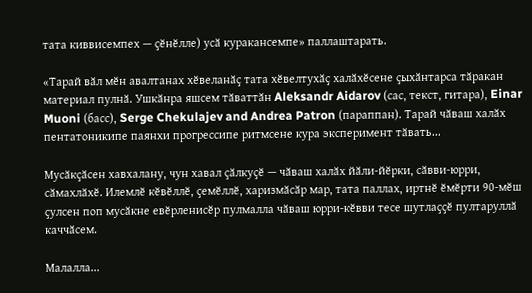тата киввисемпех — ҫӗнӗлле) усӑ куракансемпе» паллаштарать.

«Тарай вӑл мӗн авалтанах хӗвеланӑҫ тата хӗвелтухӑҫ халӑхӗсене ҫыхӑнтарса тӑракан материал пулнӑ. Ушкӑнра яшсем тӑваттӑн Aleksandr Aidarov (сас, текст, гитара), Einar Muoni (басс), Serge Chekulajev and Andrea Patron (параппан). Тарай чӑваш халӑх пентатоникипе паянхи прогрессипе ритмсене кура эксперимент тӑвать...

Мусӑкҫӑсен хавхалану, чун хавал ҫӑлкуҫӗ — чӑваш халӑх йӑли-йӗрки, сӑвви-юрри, сӑмахлӑхӗ. Илемлӗ кӗвӗллӗ, ҫемӗллӗ, харизмӑсӑр мар, тата паллах, иртнӗ ӗмӗрти 90-мӗш ҫулсен поп мусӑкне евӗрленисӗр пулмалла чӑваш юрри-кӗвви тесе шутлаҫҫӗ пултаруллӑ каччӑсем.

Малалла...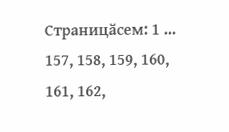Страницӑсем: 1 ... 157, 158, 159, 160, 161, 162,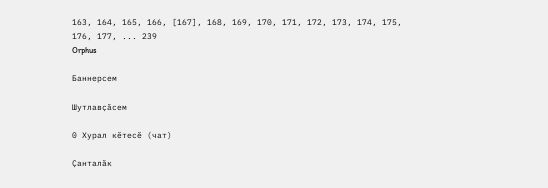163, 164, 165, 166, [167], 168, 169, 170, 171, 172, 173, 174, 175, 176, 177, ... 239
Orphus

Баннерсем

Шутлавҫӑсем

0 Хурал кӗтесӗ (чат)

Ҫанталӑк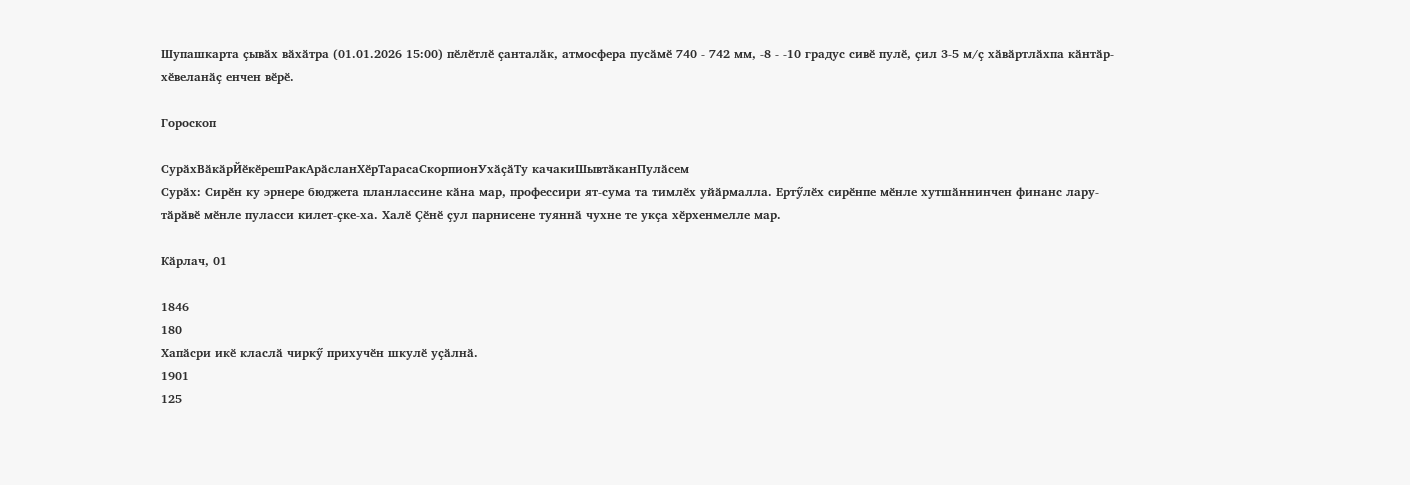Шупашкарта ҫывӑх вӑхӑтра (01.01.2026 15:00) пӗлӗтлӗ ҫанталӑк, атмосфера пусӑмӗ 740 - 742 мм, -8 - -10 градус сивӗ пулӗ, ҫил 3-5 м/ҫ хӑвӑртлӑхпа кӑнтӑр-хӗвеланӑҫ енчен вӗрӗ.

Гороскоп

СурӑхВӑкӑрЙӗкӗрешРакАрӑсланХӗрТарасаСкорпионУхӑҫӑТу качакиШывтӑканПулӑсем
Сурӑх: Сирӗн ку эрнере бюджета планлассине кӑна мар, профессири ят-сума та тимлӗх уйӑрмалла. Ертӳлӗх сирӗнпе мӗнле хутшӑннинчен финанс лару-тӑрӑвӗ мӗнле пуласси килет-ҫке-ха. Халӗ Ҫӗнӗ ҫул парнисене туяннӑ чухне те укҫа хӗрхенмелле мар.

Кӑрлач, 01

1846
180
Хапӑсри икӗ класлӑ чиркӳ прихучӗн шкулӗ уҫӑлнӑ.
1901
125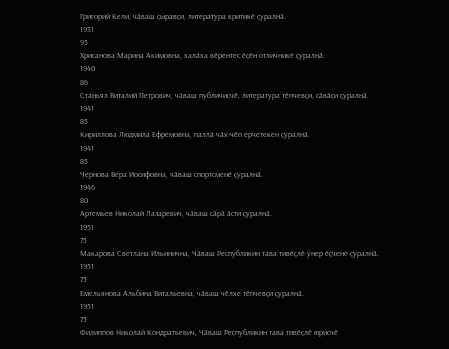Григорий Кели, чӑваш ҫыравҫи, литература критикӗ ҫуралнӑ.
1931
95
Хрисанова Марина Акимовна, халӑха вӗрентес ӗҫӗн отличникӗ ҫуралнӑ.
1940
86
Станьял Виталий Петрович, чӑваш публичисчӗ, литература тӗпчевҫи, сӑвӑҫи ҫуралнӑ.
1941
85
Кириллова Людмила Ефремовна, паллӑ чӑх-чӗп ерчетекен ҫуралнӑ.
1941
85
Чернова Вера Иосифовна, чӑваш спортсменӗ ҫуралнӑ.
1946
80
Артемьев Николай Лазаревич, чӑваш сӑрӑ ӑсти ҫуралнӑ.
1951
75
Макарова Светлана Ильинична, Чӑваш Республикин тава тивӗҫлӗ ӳнер ӗҫченӗ ҫуралнӑ.
1951
75
Емельянова Альбина Витальевна, чӑваш чӗлхе тӗпчевҫи ҫуралнӑ.
1951
75
Филиппов Николай Кондратьевич, Чӑваш Республикин тава тивӗҫлӗ юрисчӗ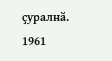ҫуралнӑ.
1961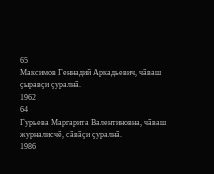65
Максимов Геннадий Аркадьевич, чӑваш ҫыравҫи ҫуралнӑ.
1962
64
Гурьева Маргарита Валентиновна, чӑваш журналисчӗ, сӑвӑҫи ҫуралнӑ.
1986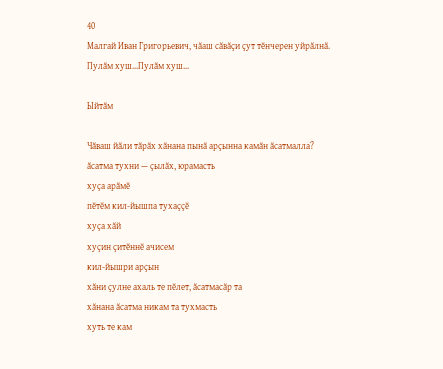40
Малгай Иван Григорьевич, чӑаш сӑвӑҫи ҫут тӗнчерен уйрӑлнӑ.
Пулӑм хуш...Пулӑм хуш...

Ыйтӑм

Чӑваш йӑли тӑрӑх хӑнана пынӑ арҫынна камӑн ӑсатмалла?
ӑсатма тухни — ҫылӑх, юрамасть
хуҫа арӑмӗ
пӗтӗм кил-йышпа тухаҫҫӗ
хуҫа хӑй
хуҫин ҫитӗннӗ ачисем
кил-йышри арҫын
хӑни ҫулне ахаль те пӗлет, ӑсатмасӑр та
хӑнана ӑсатма никам та тухмасть
хуть те кам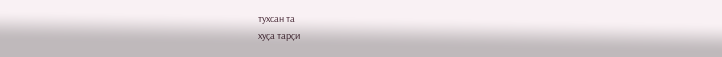тухсан та
хуҫа тарҫи